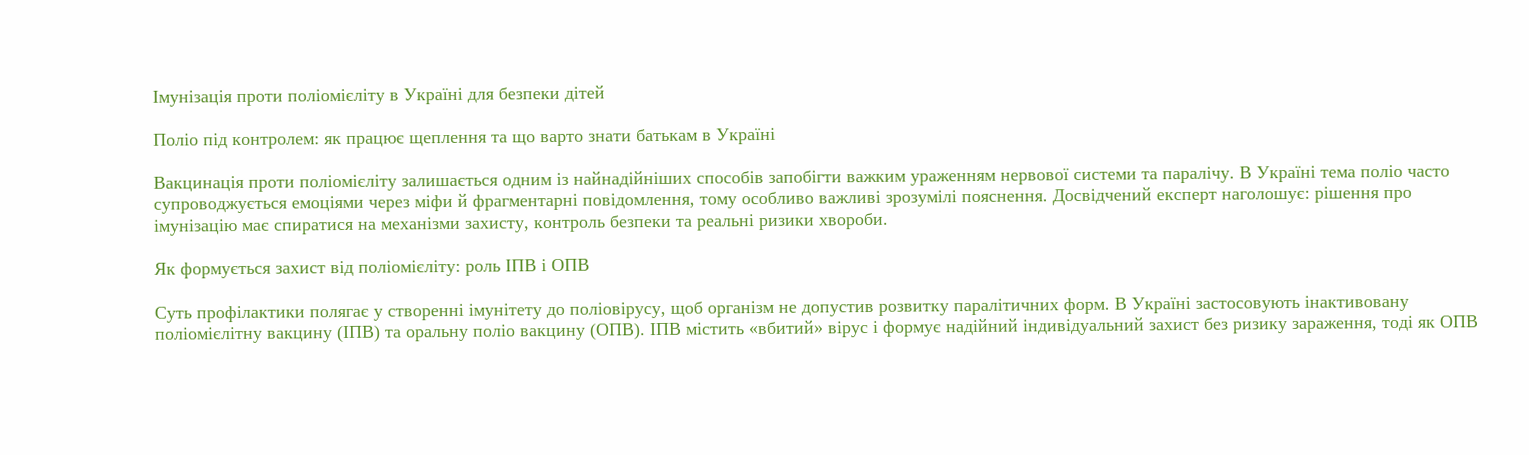Імунізація проти поліомієліту в Україні для безпеки дітей

Поліо під контролем: як працює щеплення та що варто знати батькам в Україні

Вакцинація проти поліомієліту залишається одним із найнадійніших способів запобігти важким ураженням нервової системи та паралічу. В Україні тема поліо часто супроводжується емоціями через міфи й фрагментарні повідомлення, тому особливо важливі зрозумілі пояснення. Досвідчений експерт наголошує: рішення про імунізацію має спиратися на механізми захисту, контроль безпеки та реальні ризики хвороби.

Як формується захист від поліомієліту: роль ІПВ і ОПВ

Суть профілактики полягає у створенні імунітету до поліовірусу, щоб організм не допустив розвитку паралітичних форм. В Україні застосовують інактивовану поліомієлітну вакцину (ІПВ) та оральну поліо вакцину (ОПВ). ІПВ містить «вбитий» вірус і формує надійний індивідуальний захист без ризику зараження, тоді як ОПВ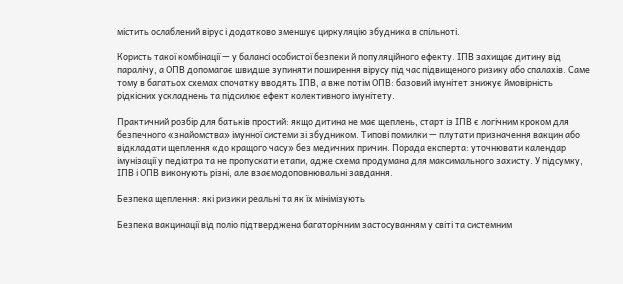містить ослаблений вірус і додатково зменшує циркуляцію збудника в спільноті.

Користь такої комбінації — у балансі особистої безпеки й популяційного ефекту. ІПВ захищає дитину від паралічу, а ОПВ допомагає швидше зупиняти поширення вірусу під час підвищеного ризику або спалахів. Саме тому в багатьох схемах спочатку вводять ІПВ, а вже потім ОПВ: базовий імунітет знижує ймовірність рідкісних ускладнень та підсилює ефект колективного імунітету.

Практичний розбір для батьків простий: якщо дитина не має щеплень, старт із ІПВ є логічним кроком для безпечного «знайомства» імунної системи зі збудником. Типові помилки — плутати призначення вакцин або відкладати щеплення «до кращого часу» без медичних причин. Порада експерта: уточнювати календар імунізації у педіатра та не пропускати етапи, адже схема продумана для максимального захисту. У підсумку, ІПВ і ОПВ виконують різні, але взаємодоповнювальні завдання.

Безпека щеплення: які ризики реальні та як їх мінімізують

Безпека вакцинації від поліо підтверджена багаторічним застосуванням у світі та системним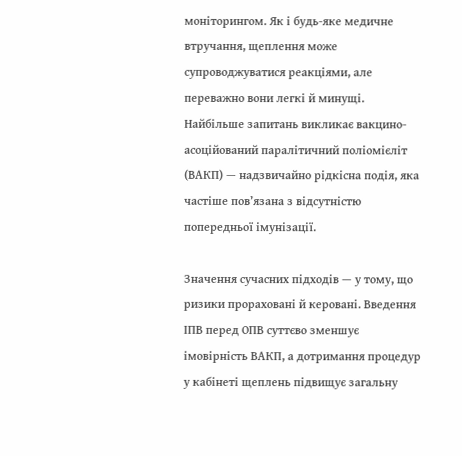моніторингом. Як і будь-яке медичне втручання, щеплення може супроводжуватися реакціями, але переважно вони легкі й минущі. Найбільше запитань викликає вакцино-асоційований паралітичний поліомієліт (ВАКП) — надзвичайно рідкісна подія, яка частіше пов’язана з відсутністю попередньої імунізації.

Значення сучасних підходів — у тому, що ризики прораховані й керовані. Введення ІПВ перед ОПВ суттєво зменшує імовірність ВАКП, а дотримання процедур у кабінеті щеплень підвищує загальну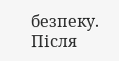безпеку. Після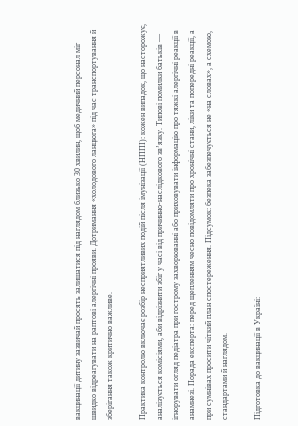вакцинації дитину зазвичай просять залишатися під наглядом близько 30 хвилин, щоб медичний персонал міг швидко відреагувати на раптові алергічні прояви. Дотримання «холодового ланцюга» під час транспортування й зберігання також критично важливе.

Практика контролю включає розбір несприятливих подій після імунізації (НППІ): кожен випадок, що насторожує, аналізується комісіями, аби відрізнити збіг у часі від причинно-наслідкового зв’язку. Типові помилки батьків — ігнорувати огляд педіатра при гострому захворюванні або приховувати інформацію про тяжкі алергічні реакції в анамнезі. Порада експерта: перед щепленням чесно повідомляти про хронічні стани, ліки та попередні реакції, а при сумнівах просити чіткий план спостереження. Підсумок: безпека забезпечується не «на словах», а схемою, стандартами й наглядом.

Підготовка до вакцинації в Україні: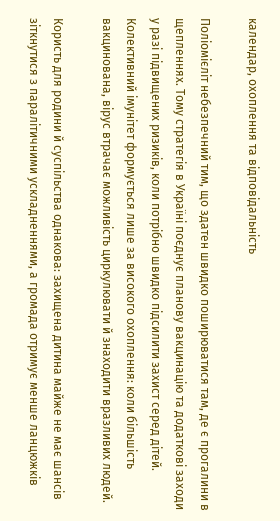календар, охоплення та відповідальність

Поліомієліт небезпечний тим, що здатен швидко поширюватися там, де є прогалини в щепленнях. Тому стратегія в Україні поєднує планову вакцинацію та додаткові заходи у разі підвищених ризиків, коли потрібно швидко підсилити захист серед дітей. Колективний імунітет формується лише за високого охоплення: коли більшість вакцинована, вірус втрачає можливість циркулювати й знаходити вразливих людей.

Користь для родини й суспільства однакова: захищена дитина майже не має шансів зіткнутися з паралітичними ускладненнями, а громада отримує менше ланцюжків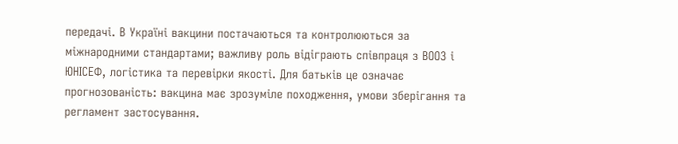передачі. В Україні вакцини постачаються та контролюються за міжнародними стандартами; важливу роль відіграють співпраця з ВООЗ і ЮНІСЕФ, логістика та перевірки якості. Для батьків це означає прогнозованість: вакцина має зрозуміле походження, умови зберігання та регламент застосування.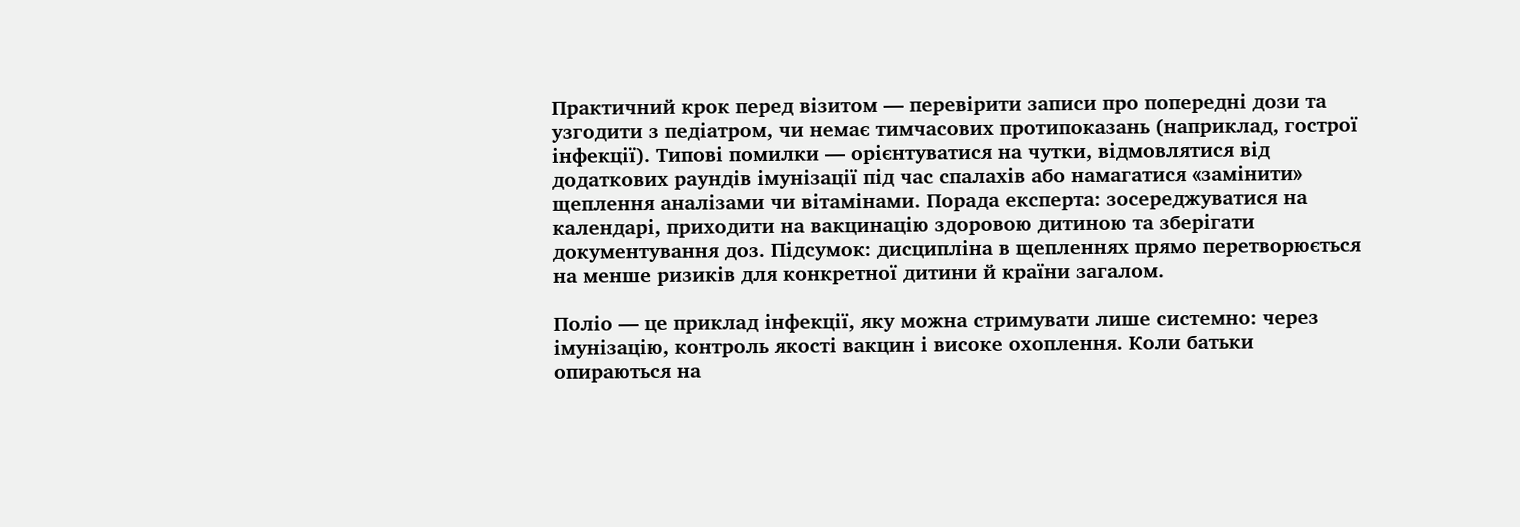Практичний крок перед візитом — перевірити записи про попередні дози та узгодити з педіатром, чи немає тимчасових протипоказань (наприклад, гострої інфекції). Типові помилки — орієнтуватися на чутки, відмовлятися від додаткових раундів імунізації під час спалахів або намагатися «замінити» щеплення аналізами чи вітамінами. Порада експерта: зосереджуватися на календарі, приходити на вакцинацію здоровою дитиною та зберігати документування доз. Підсумок: дисципліна в щепленнях прямо перетворюється на менше ризиків для конкретної дитини й країни загалом.

Поліо — це приклад інфекції, яку можна стримувати лише системно: через імунізацію, контроль якості вакцин і високе охоплення. Коли батьки опираються на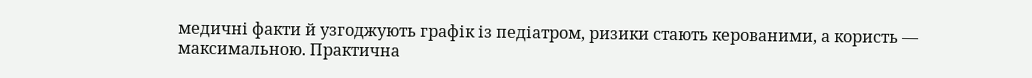медичні факти й узгоджують графік із педіатром, ризики стають керованими, а користь — максимальною. Практична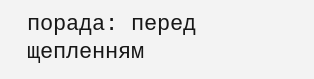порада: перед щепленням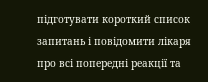підготувати короткий список запитань і повідомити лікаря про всі попередні реакції та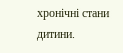хронічні стани дитини.